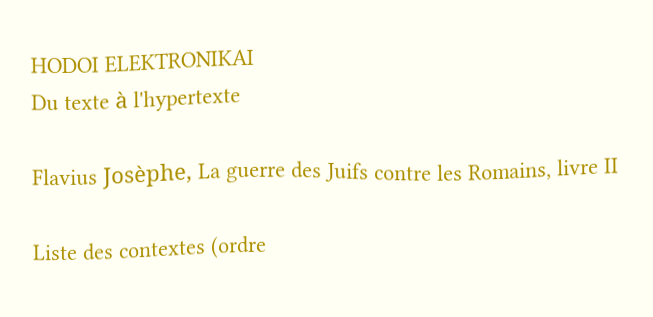HODOI ELEKTRONIKAI
Du texte à l'hypertexte

Flavius Josèphe, La guerre des Juifs contre les Romains, livre II

Liste des contextes (ordre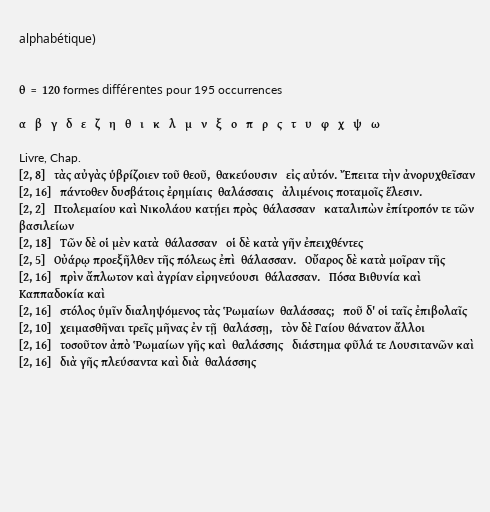alphabétique)


θ  =  120 formes différentes pour 195 occurrences

α   β   γ   δ   ε   ζ   η   θ   ι   κ   λ   μ   ν   ξ   ο   π   ρ   ς   τ   υ   φ   χ   ψ   ω

Livre, Chap.
[2, 8]   τὰς αὐγὰς ὑβρίζοιεν τοῦ θεοῦ,  θακεύουσιν   εἰς αὐτόν. Ἔπειτα τὴν ἀνορυχθεῖσαν
[2, 16]   πάντοθεν δυσβάτοις ἐρημίαις  θαλάσσαις   ἀλιμένοις ποταμοῖς ἕλεσιν.
[2, 2]   Πτολεμαίου καὶ Νικολάου κατῄει πρὸς  θάλασσαν   καταλιπὼν ἐπίτροπόν τε τῶν βασιλείων
[2, 18]   Τῶν δὲ οἱ μὲν κατὰ  θάλασσαν   οἱ δὲ κατὰ γῆν ἐπειχθέντες
[2, 5]   Οὐάρῳ προεξῆλθεν τῆς πόλεως ἐπὶ  θάλασσαν.   Οὔαρος δὲ κατὰ μοῖραν τῆς
[2, 16]   πρὶν ἄπλωτον καὶ ἀγρίαν εἰρηνεύουσι  θάλασσαν.   Πόσα Βιθυνία καὶ Καππαδοκία καὶ
[2, 16]   στόλος ὑμῖν διαληψόμενος τὰς Ῥωμαίων  θαλάσσας;   ποῦ δ' οἱ ταῖς ἐπιβολαῖς
[2, 10]   χειμασθῆναι τρεῖς μῆνας ἐν τῇ  θαλάσσῃ,   τὸν δὲ Γαίου θάνατον ἄλλοι
[2, 16]   τοσοῦτον ἀπὸ Ῥωμαίων γῆς καὶ  θαλάσσης   διάστημα φῦλά τε Λουσιτανῶν καὶ
[2, 16]   διὰ γῆς πλεύσαντα καὶ διὰ  θαλάσσης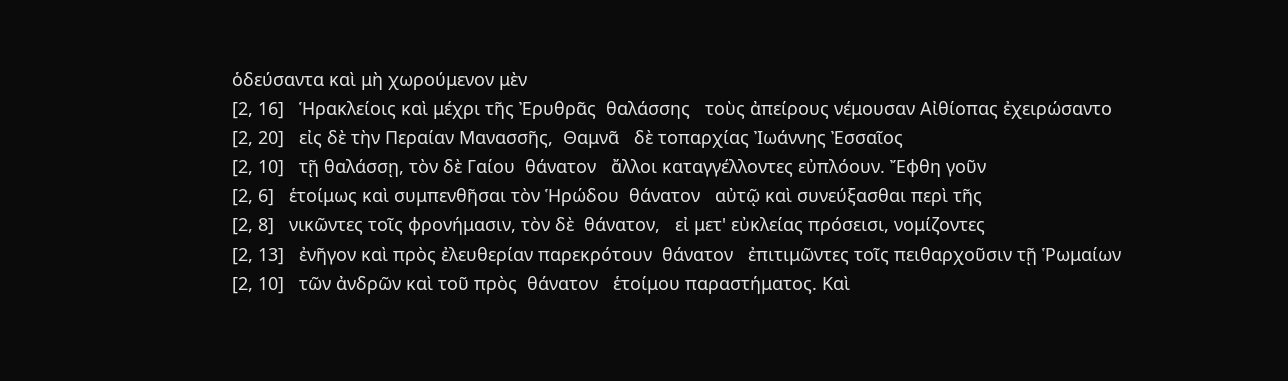ὁδεύσαντα καὶ μὴ χωρούμενον μὲν
[2, 16]   Ἡρακλείοις καὶ μέχρι τῆς Ἐρυθρᾶς  θαλάσσης   τοὺς ἀπείρους νέμουσαν Αἰθίοπας ἐχειρώσαντο
[2, 20]   εἰς δὲ τὴν Περαίαν Μανασσῆς,  Θαμνᾶ   δὲ τοπαρχίας Ἰωάννης Ἐσσαῖος
[2, 10]   τῇ θαλάσσῃ, τὸν δὲ Γαίου  θάνατον   ἄλλοι καταγγέλλοντες εὐπλόουν. Ἔφθη γοῦν
[2, 6]   ἑτοίμως καὶ συμπενθῆσαι τὸν Ἡρώδου  θάνατον   αὐτῷ καὶ συνεύξασθαι περὶ τῆς
[2, 8]   νικῶντες τοῖς φρονήμασιν, τὸν δὲ  θάνατον,   εἰ μετ' εὐκλείας πρόσεισι, νομίζοντες
[2, 13]   ἐνῆγον καὶ πρὸς ἐλευθερίαν παρεκρότουν  θάνατον   ἐπιτιμῶντες τοῖς πειθαρχοῦσιν τῇ Ῥωμαίων
[2, 10]   τῶν ἀνδρῶν καὶ τοῦ πρὸς  θάνατον   ἑτοίμου παραστήματος. Καὶ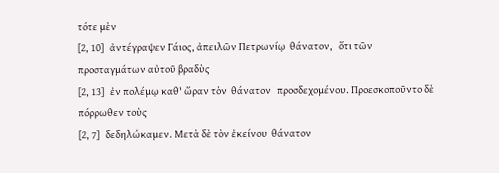τότε μὲν
[2, 10]   ἀντέγραψεν Γάιος, ἀπειλῶν Πετρωνίῳ  θάνατον,   ὅτι τῶν προσταγμάτων αὐτοῦ βραδὺς
[2, 13]   ἐν πολέμῳ καθ' ὥραν τὸν  θάνατον   προσδεχομένου. Προεσκοποῦντο δὲ πόρρωθεν τοὺς
[2, 7]   δεδηλώκαμεν. Μετὰ δὲ τὸν ἐκείνου  θάνατον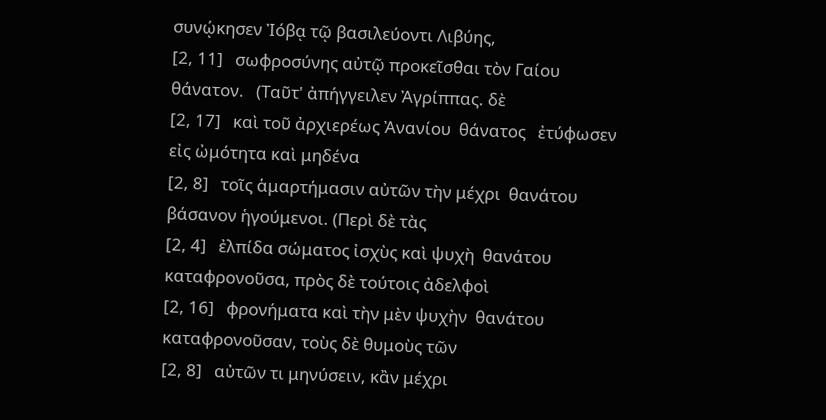συνῴκησεν Ἰόβᾳ τῷ βασιλεύοντι Λιβύης,
[2, 11]   σωφροσύνης αὐτῷ προκεῖσθαι τὸν Γαίου  θάνατον.   (Ταῦτ' ἀπήγγειλεν Ἀγρίππας. δὲ
[2, 17]   καὶ τοῦ ἀρχιερέως Ἀνανίου  θάνατος   ἐτύφωσεν εἰς ὠμότητα καὶ μηδένα
[2, 8]   τοῖς ἁμαρτήμασιν αὐτῶν τὴν μέχρι  θανάτου   βάσανον ἡγούμενοι. (Περὶ δὲ τὰς
[2, 4]   ἐλπίδα σώματος ἰσχὺς καὶ ψυχὴ  θανάτου   καταφρονοῦσα, πρὸς δὲ τούτοις ἀδελφοὶ
[2, 16]   φρονήματα καὶ τὴν μὲν ψυχὴν  θανάτου   καταφρονοῦσαν, τοὺς δὲ θυμοὺς τῶν
[2, 8]   αὐτῶν τι μηνύσειν, κἂν μέχρι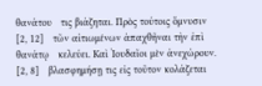θανάτου   τις βιάζηται. Πρὸς τούτοις ὄμνυσιν
[2, 12]   τῶν αἰτιωμένων ἀπαχθῆναι τὴν ἐπὶ  θανάτῳ   κελεύει. Καὶ Ἰουδαῖοι μὲν ἀνεχώρουν.
[2, 8]   βλασφημήσῃ τις εἰς τοῦτον κολάζεται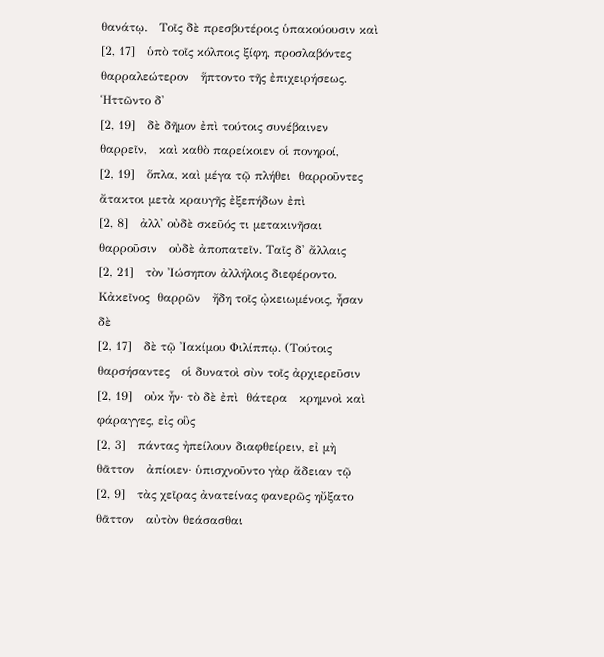θανάτῳ.   Τοῖς δὲ πρεσβυτέροις ὑπακούουσιν καὶ
[2, 17]   ὑπὸ τοῖς κόλποις ξίφη, προσλαβόντες  θαρραλεώτερον   ἥπτοντο τῆς ἐπιχειρήσεως. Ἡττῶντο δ'
[2, 19]   δὲ δῆμον ἐπὶ τούτοις συνέβαινεν  θαρρεῖν,   καὶ καθὸ παρείκοιεν οἱ πονηροί,
[2, 19]   ὅπλα, καὶ μέγα τῷ πλήθει  θαρροῦντες   ἄτακτοι μετὰ κραυγῆς ἐξεπήδων ἐπὶ
[2, 8]   ἀλλ' οὐδὲ σκεῦός τι μετακινῆσαι  θαρροῦσιν   οὐδὲ ἀποπατεῖν. Ταῖς δ' ἄλλαις
[2, 21]   τὸν Ἰώσηπον ἀλλήλοις διεφέροντο. Κἀκεῖνος  θαρρῶν   ἤδη τοῖς ᾠκειωμένοις, ἦσαν δὲ
[2, 17]   δὲ τῷ Ἰακίμου Φιλίππῳ. (Τούτοις  θαρσήσαντες   οἱ δυνατοὶ σὺν τοῖς ἀρχιερεῦσιν
[2, 19]   οὐκ ἦν· τὸ δὲ ἐπὶ  θάτερα   κρημνοὶ καὶ φάραγγες, εἰς οὓς
[2, 3]   πάντας ἠπείλουν διαφθείρειν, εἰ μὴ  θᾶττον   ἀπίοιεν· ὑπισχνοῦντο γὰρ ἄδειαν τῷ
[2, 9]   τὰς χεῖρας ἀνατείνας φανερῶς ηὔξατο  θᾶττον   αὐτὸν θεάσασθαι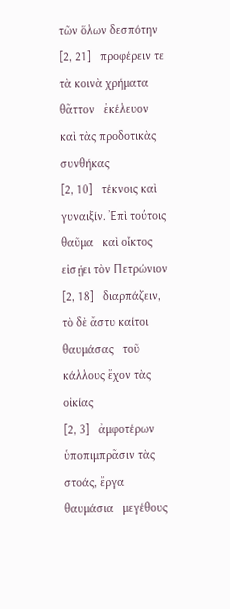τῶν ὅλων δεσπότην
[2, 21]   προφέρειν τε τὰ κοινὰ χρήματα  θᾶττον   ἐκέλευον καὶ τὰς προδοτικὰς συνθήκας
[2, 10]   τέκνοις καὶ γυναιξίν. Ἐπὶ τούτοις  θαῦμα   καὶ οἶκτος εἰσῄει τὸν Πετρώνιον
[2, 18]   διαρπάζειν, τὸ δὲ ἄστυ καίτοι  θαυμάσας   τοῦ κάλλους ἔχον τὰς οἰκίας
[2, 3]   ἀμφοτέρων ὑποπιμπρᾶσιν τὰς στοάς, ἔργα  θαυμάσια   μεγέθους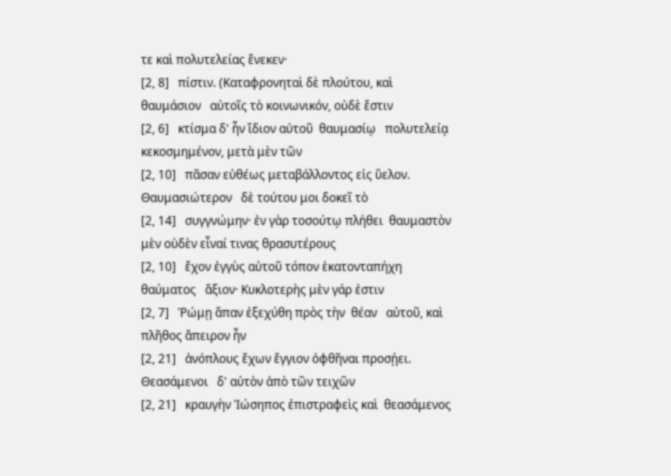τε καὶ πολυτελείας ἕνεκεν·
[2, 8]   πίστιν. (Καταφρονηταὶ δὲ πλούτου, καὶ  θαυμάσιον   αὐτοῖς τὸ κοινωνικόν, οὐδὲ ἔστιν
[2, 6]   κτίσμα δ' ἦν ἴδιον αὐτοῦ  θαυμασίῳ   πολυτελείᾳ κεκοσμημένον, μετὰ μὲν τῶν
[2, 10]   πᾶσαν εὐθέως μεταβάλλοντος εἰς ὕελον.  Θαυμασιώτερον   δὲ τούτου μοι δοκεῖ τὸ
[2, 14]   συγγνώμην· ἐν γὰρ τοσούτῳ πλήθει  θαυμαστὸν   μὲν οὐδὲν εἶναί τινας θρασυτέρους
[2, 10]   ἔχον ἐγγὺς αὐτοῦ τόπον ἑκατονταπήχη  θαύματος   ἄξιον· Κυκλοτερὴς μὲν γάρ ἐστιν
[2, 7]   Ῥώμῃ ἅπαν ἐξεχύθη πρὸς τὴν  θέαν   αὐτοῦ, καὶ πλῆθος ἄπειρον ἦν
[2, 21]   ἀνόπλους ἔχων ἔγγιον ὀφθῆναι προσῄει.  Θεασάμενοι   δ' αὐτὸν ἀπὸ τῶν τειχῶν
[2, 21]   κραυγὴν Ἰώσηπος ἐπιστραφεὶς καὶ  θεασάμενος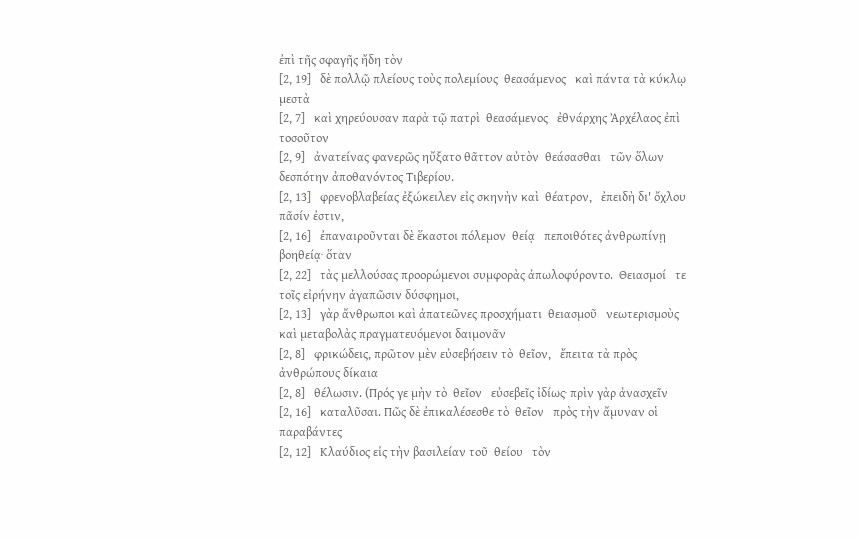ἐπὶ τῆς σφαγῆς ἤδη τὸν
[2, 19]   δὲ πολλῷ πλείους τοὺς πολεμίους  θεασάμενος   καὶ πάντα τὰ κύκλῳ μεστὰ
[2, 7]   καὶ χηρεύουσαν παρὰ τῷ πατρὶ  θεασάμενος   ἐθνάρχης Ἀρχέλαος ἐπὶ τοσοῦτον
[2, 9]   ἀνατείνας φανερῶς ηὔξατο θᾶττον αὐτὸν  θεάσασθαι   τῶν ὅλων δεσπότην ἀποθανόντος Τιβερίου.
[2, 13]   φρενοβλαβείας ἐξώκειλεν εἰς σκηνὴν καὶ  θέατρον,   ἐπειδὴ δι' ὄχλου πᾶσίν ἐστιν,
[2, 16]   ἐπαναιροῦνται δὲ ἕκαστοι πόλεμον  θείᾳ   πεποιθότες ἀνθρωπίνῃ βοηθείᾳ· ὅταν
[2, 22]   τὰς μελλούσας προορώμενοι συμφορὰς ἀπωλοφύροντο.  Θειασμοί   τε τοῖς εἰρήνην ἀγαπῶσιν δύσφημοι,
[2, 13]   γὰρ ἄνθρωποι καὶ ἀπατεῶνες προσχήματι  θειασμοῦ   νεωτερισμοὺς καὶ μεταβολὰς πραγματευόμενοι δαιμονᾶν
[2, 8]   φρικώδεις, πρῶτον μὲν εὐσεβήσειν τὸ  θεῖον,   ἔπειτα τὰ πρὸς ἀνθρώπους δίκαια
[2, 8]   θέλωσιν. (Πρός γε μὴν τὸ  θεῖον   εὐσεβεῖς ἰδίως· πρὶν γὰρ ἀνασχεῖν
[2, 16]   καταλῦσαι. Πῶς δὲ ἐπικαλέσεσθε τὸ  θεῖον   πρὸς τὴν ἄμυναν οἱ παραβάντες
[2, 12]   Κλαύδιος εἰς τὴν βασιλείαν τοῦ  θείου   τὸν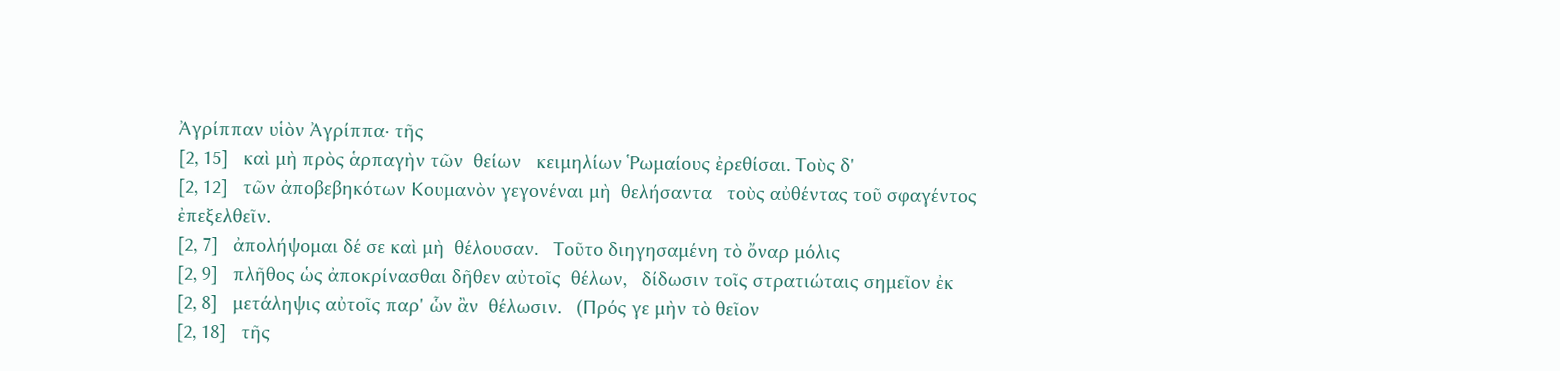Ἀγρίππαν υἱὸν Ἀγρίππα· τῆς
[2, 15]   καὶ μὴ πρὸς ἁρπαγὴν τῶν  θείων   κειμηλίων Ῥωμαίους ἐρεθίσαι. Τοὺς δ'
[2, 12]   τῶν ἀποβεβηκότων Κουμανὸν γεγονέναι μὴ  θελήσαντα   τοὺς αὐθέντας τοῦ σφαγέντος ἐπεξελθεῖν.
[2, 7]   ἀπολήψομαι δέ σε καὶ μὴ  θέλουσαν.   Τοῦτο διηγησαμένη τὸ ὄναρ μόλις
[2, 9]   πλῆθος ὡς ἀποκρίνασθαι δῆθεν αὐτοῖς  θέλων,   δίδωσιν τοῖς στρατιώταις σημεῖον ἐκ
[2, 8]   μετάληψις αὐτοῖς παρ' ὧν ἂν  θέλωσιν.   (Πρός γε μὴν τὸ θεῖον
[2, 18]   τῆς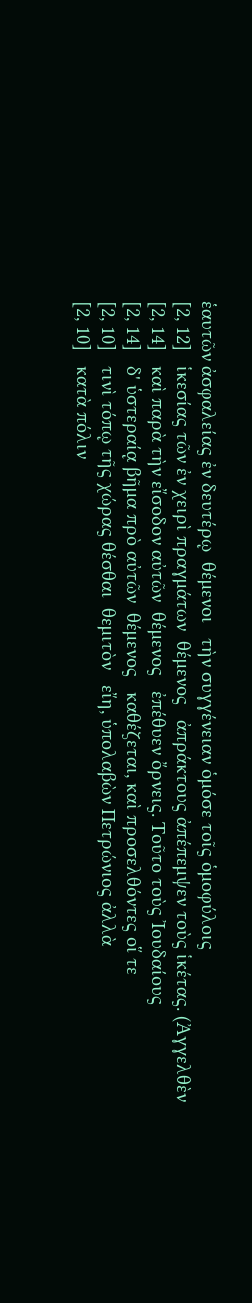ἑαυτῶν ἀσφαλείας ἐν δευτέρῳ  θέμενοι   τὴν συγγένειαν ὁμόσε τοῖς ὁμοφύλοις
[2, 12]   ἱκεσίας τῶν ἐν χειρὶ πραγμάτων  θέμενος   ἀπράκτους ἀπέπεμψεν τοὺς ἱκέτας. (Ἀγγελθὲν
[2, 14]   καὶ παρὰ τὴν εἴσοδον αὐτῶν  θέμενος   ἐπέθυεν ὄρνεις. Τοῦτο τοὺς Ἰουδαίους
[2, 14]   δ' ὑστεραίᾳ βῆμα πρὸ αὐτῶν  θέμενος   καθέζεται, καὶ προσελθόντες οἵ τε
[2, 10]   τινὶ τόπῳ τῆς χώρας θέσθαι  θεμιτὸν   εἴη, ὑπολαβὼν Πετρώνιος ἀλλὰ
[2, 10]   κατὰ πόλιν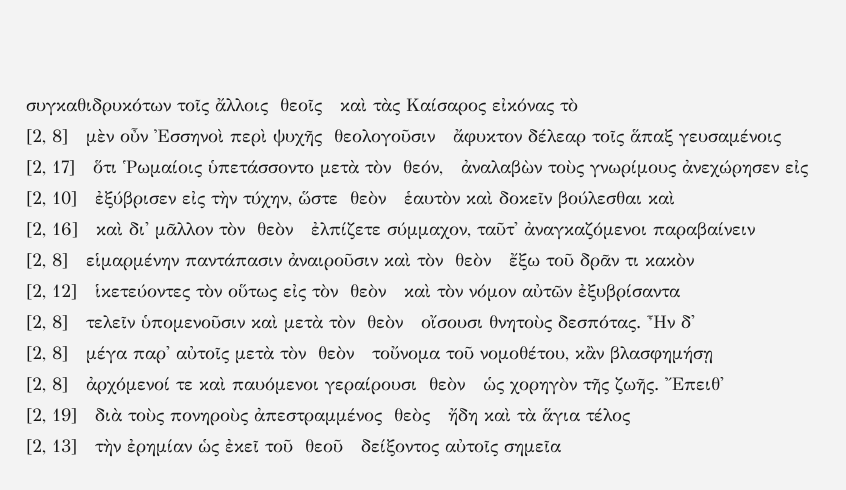συγκαθιδρυκότων τοῖς ἄλλοις  θεοῖς   καὶ τὰς Καίσαρος εἰκόνας τὸ
[2, 8]   μὲν οὖν Ἐσσηνοὶ περὶ ψυχῆς  θεολογοῦσιν   ἄφυκτον δέλεαρ τοῖς ἅπαξ γευσαμένοις
[2, 17]   ὅτι Ῥωμαίοις ὑπετάσσοντο μετὰ τὸν  θεόν,   ἀναλαβὼν τοὺς γνωρίμους ἀνεχώρησεν εἰς
[2, 10]   ἐξύβρισεν εἰς τὴν τύχην, ὥστε  θεὸν   ἑαυτὸν καὶ δοκεῖν βούλεσθαι καὶ
[2, 16]   καὶ δι' μᾶλλον τὸν  θεὸν   ἐλπίζετε σύμμαχον, ταῦτ' ἀναγκαζόμενοι παραβαίνειν
[2, 8]   εἱμαρμένην παντάπασιν ἀναιροῦσιν καὶ τὸν  θεὸν   ἔξω τοῦ δρᾶν τι κακὸν
[2, 12]   ἱκετεύοντες τὸν οὕτως εἰς τὸν  θεὸν   καὶ τὸν νόμον αὐτῶν ἐξυβρίσαντα
[2, 8]   τελεῖν ὑπομενοῦσιν καὶ μετὰ τὸν  θεὸν   οἴσουσι θνητοὺς δεσπότας. Ἦν δ'
[2, 8]   μέγα παρ' αὐτοῖς μετὰ τὸν  θεὸν   τοὔνομα τοῦ νομοθέτου, κἂν βλασφημήσῃ
[2, 8]   ἀρχόμενοί τε καὶ παυόμενοι γεραίρουσι  θεὸν   ὡς χορηγὸν τῆς ζωῆς. Ἔπειθ'
[2, 19]   διὰ τοὺς πονηροὺς ἀπεστραμμένος  θεὸς   ἤδη καὶ τὰ ἅγια τέλος
[2, 13]   τὴν ἐρημίαν ὡς ἐκεῖ τοῦ  θεοῦ   δείξοντος αὐτοῖς σημεῖα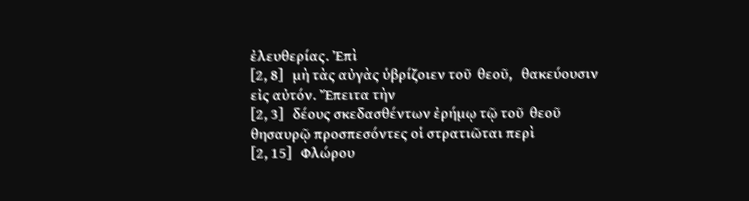ἐλευθερίας. Ἐπὶ
[2, 8]   μὴ τὰς αὐγὰς ὑβρίζοιεν τοῦ  θεοῦ,   θακεύουσιν εἰς αὐτόν. Ἔπειτα τὴν
[2, 3]   δέους σκεδασθέντων ἐρήμῳ τῷ τοῦ  θεοῦ   θησαυρῷ προσπεσόντες οἱ στρατιῶται περὶ
[2, 15]   Φλώρου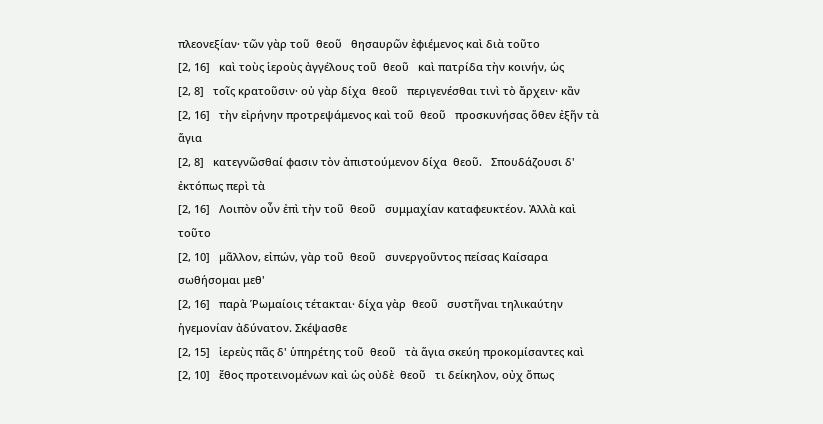πλεονεξίαν· τῶν γὰρ τοῦ  θεοῦ   θησαυρῶν ἐφιέμενος καὶ διὰ τοῦτο
[2, 16]   καὶ τοὺς ἱεροὺς ἀγγέλους τοῦ  θεοῦ   καὶ πατρίδα τὴν κοινήν, ὡς
[2, 8]   τοῖς κρατοῦσιν· οὐ γὰρ δίχα  θεοῦ   περιγενέσθαι τινὶ τὸ ἄρχειν· κἂν
[2, 16]   τὴν εἰρήνην προτρεψάμενος καὶ τοῦ  θεοῦ   προσκυνήσας ὅθεν ἐξῆν τὰ ἅγια
[2, 8]   κατεγνῶσθαί φασιν τὸν ἀπιστούμενον δίχα  θεοῦ.   Σπουδάζουσι δ' ἐκτόπως περὶ τὰ
[2, 16]   Λοιπὸν οὖν ἐπὶ τὴν τοῦ  θεοῦ   συμμαχίαν καταφευκτέον. Ἀλλὰ καὶ τοῦτο
[2, 10]   μᾶλλον, εἰπών, γὰρ τοῦ  θεοῦ   συνεργοῦντος πείσας Καίσαρα σωθήσομαι μεθ'
[2, 16]   παρὰ Ῥωμαίοις τέτακται· δίχα γὰρ  θεοῦ   συστῆναι τηλικαύτην ἡγεμονίαν ἀδύνατον. Σκέψασθε
[2, 15]   ἱερεὺς πᾶς δ' ὑπηρέτης τοῦ  θεοῦ   τὰ ἅγια σκεύη προκομίσαντες καὶ
[2, 10]   ἔθος προτεινομένων καὶ ὡς οὐδὲ  θεοῦ   τι δείκηλον, οὐχ ὅπως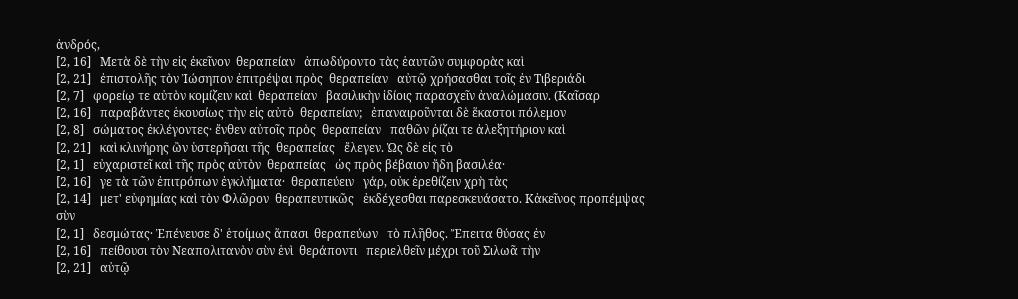ἀνδρός,
[2, 16]   Μετὰ δὲ τὴν εἰς ἐκεῖνον  θεραπείαν   ἀπωδύροντο τὰς ἑαυτῶν συμφορὰς καὶ
[2, 21]   ἐπιστολῆς τὸν Ἰώσηπον ἐπιτρέψαι πρὸς  θεραπείαν   αὐτῷ χρήσασθαι τοῖς ἐν Τιβεριάδι
[2, 7]   φορείῳ τε αὐτὸν κομίζειν καὶ  θεραπείαν   βασιλικὴν ἰδίοις παρασχεῖν ἀναλώμασιν. (Καῖσαρ
[2, 16]   παραβάντες ἑκουσίως τὴν εἰς αὐτὸ  θεραπείαν;   ἐπαναιροῦνται δὲ ἕκαστοι πόλεμον
[2, 8]   σώματος ἐκλέγοντες· ἔνθεν αὐτοῖς πρὸς  θεραπείαν   παθῶν ῥίζαι τε ἀλεξητήριον καὶ
[2, 21]   καὶ κλινήρης ὢν ὑστερῆσαι τῆς  θεραπείας   ἔλεγεν. Ὡς δὲ εἰς τὸ
[2, 1]   εὐχαριστεῖ καὶ τῆς πρὸς αὐτὸν  θεραπείας   ὡς πρὸς βέβαιον ἤδη βασιλέα·
[2, 16]   γε τὰ τῶν ἐπιτρόπων ἐγκλήματα·  θεραπεύειν   γάρ, οὐκ ἐρεθίζειν χρὴ τὰς
[2, 14]   μετ' εὐφημίας καὶ τὸν Φλῶρον  θεραπευτικῶς   ἐκδέχεσθαι παρεσκευάσατο. Κἀκεῖνος προπέμψας σὺν
[2, 1]   δεσμώτας· Ἐπένευσε δ' ἑτοίμως ἅπασι  θεραπεύων   τὸ πλῆθος. Ἔπειτα θύσας ἐν
[2, 16]   πείθουσι τὸν Νεαπολιτανὸν σὺν ἑνὶ  θεράποντι   περιελθεῖν μέχρι τοῦ Σιλωᾶ τὴν
[2, 21]   αὐτῷ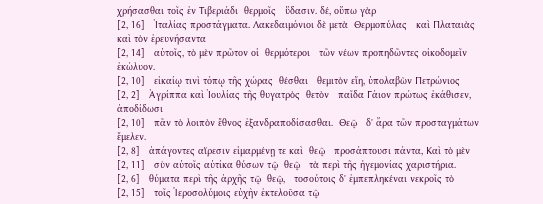χρήσασθαι τοῖς ἐν Τιβεριάδι  θερμοῖς   ὕδασιν. δέ, οὔπω γὰρ
[2, 16]   Ἰταλίας προστάγματα. Λακεδαιμόνιοι δὲ μετὰ  Θερμοπύλας   καὶ Πλαταιὰς καὶ τὸν ἐρευνήσαντα
[2, 14]   αὐτοῖς, τὸ μὲν πρῶτον οἱ  θερμότεροι   τῶν νέων προπηδῶντες οἰκοδομεῖν ἐκώλυον.
[2, 10]   εἰκαίῳ τινὶ τόπῳ τῆς χώρας  θέσθαι   θεμιτὸν εἴη, ὑπολαβὼν Πετρώνιος
[2, 2]   Ἀγρίππα καὶ Ἰουλίας τῆς θυγατρὸς  θετὸν   παῖδα Γάιον πρώτως ἐκάθισεν, ἀποδίδωσι
[2, 10]   πᾶν τὸ λοιπὸν ἔθνος ἐξανδραποδίσασθαι.  Θεῷ   δ' ἄρα τῶν προσταγμάτων ἔμελεν.
[2, 8]   ἀπάγοντες αἵρεσιν εἱμαρμένῃ τε καὶ  θεῷ   προσάπτουσι πάντα, Καὶ τὸ μὲν
[2, 11]   σὺν αὐτοῖς αὐτίκα θύσων τῷ  θεῷ   τὰ περὶ τῆς ἡγεμονίας χαριστήρια.
[2, 6]   θύματα περὶ τῆς ἀρχῆς τῷ  θεῷ,   τοσούτοις δ' ἐμπεπληκέναι νεκροῖς τὸ
[2, 15]   τοῖς Ἱεροσολύμοις εὐχὴν ἐκτελοῦσα τῷ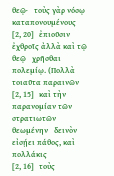θεῷ·   τοὺς γὰρ νόσῳ καταπονουμένους
[2, 20]   ἐπιοῦσιν ἐχθροῖς ἀλλὰ καὶ τῷ  θεῷ   χρῆσθαι πολεμίῳ. (Πολλὰ τοιαῦτα παραινῶν
[2, 15]   καὶ τὴν παρανομίαν τῶν στρατιωτῶν  θεωμένην   δεινὸν εἰσῄει πάθος, καὶ πολλάκις
[2, 16]   τοὺς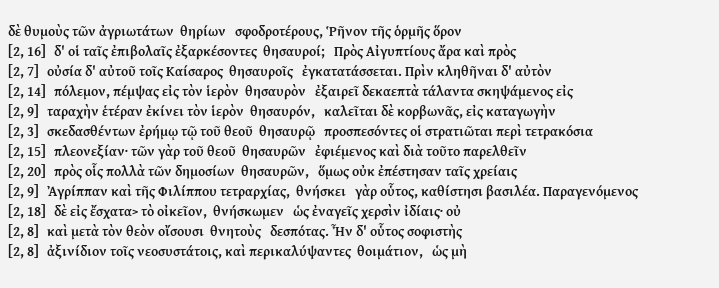δὲ θυμοὺς τῶν ἀγριωτάτων  θηρίων   σφοδροτέρους, Ῥῆνον τῆς ὁρμῆς ὅρον
[2, 16]   δ' οἱ ταῖς ἐπιβολαῖς ἐξαρκέσοντες  θησαυροί;   Πρὸς Αἰγυπτίους ἄρα καὶ πρὸς
[2, 7]   οὐσία δ' αὐτοῦ τοῖς Καίσαρος  θησαυροῖς   ἐγκατατάσσεται. Πρὶν κληθῆναι δ' αὐτὸν
[2, 14]   πόλεμον, πέμψας εἰς τὸν ἱερὸν  θησαυρὸν   ἐξαιρεῖ δεκαεπτὰ τάλαντα σκηψάμενος εἰς
[2, 9]   ταραχὴν ἑτέραν ἐκίνει τὸν ἱερὸν  θησαυρόν,   καλεῖται δὲ κορβωνᾶς, εἰς καταγωγὴν
[2, 3]   σκεδασθέντων ἐρήμῳ τῷ τοῦ θεοῦ  θησαυρῷ   προσπεσόντες οἱ στρατιῶται περὶ τετρακόσια
[2, 15]   πλεονεξίαν· τῶν γὰρ τοῦ θεοῦ  θησαυρῶν   ἐφιέμενος καὶ διὰ τοῦτο παρελθεῖν
[2, 20]   πρὸς οἷς πολλὰ τῶν δημοσίων  θησαυρῶν,   ὅμως οὐκ ἐπέστησαν ταῖς χρείαις
[2, 9]   Ἀγρίππαν καὶ τῆς Φιλίππου τετραρχίας,  θνήσκει   γὰρ οὗτος, καθίστησι βασιλέα. Παραγενόμενος
[2, 18]   δὲ εἰς ἔσχατα> τὸ οἰκεῖον,  θνήσκωμεν   ὡς ἐναγεῖς χερσὶν ἰδίαις· οὐ
[2, 8]   καὶ μετὰ τὸν θεὸν οἴσουσι  θνητοὺς   δεσπότας. Ἦν δ' οὗτος σοφιστὴς
[2, 8]   ἀξινίδιον τοῖς νεοσυστάτοις, καὶ περικαλύψαντες  θοιμάτιον,   ὡς μὴ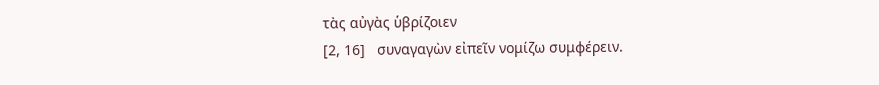τὰς αὐγὰς ὑβρίζοιεν
[2, 16]   συναγαγὼν εἰπεῖν νομίζω συμφέρειν.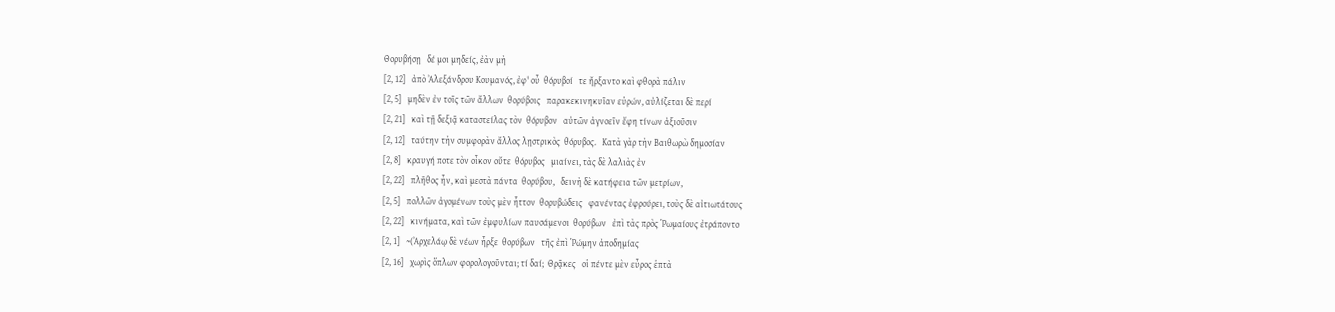Θορυβήσῃ   δέ μοι μηδείς, ἐὰν μὴ
[2, 12]   ἀπὸ Ἀλεξάνδρου Κουμανός, ἐφ' οὗ  θόρυβοί   τε ἤρξαντο καὶ φθορὰ πάλιν
[2, 5]   μηδὲν ἐν τοῖς τῶν ἄλλων  θορύβοις   παρακεκινηκυῖαν εὑρών, αὐλίζεται δὲ περί
[2, 21]   καὶ τῇ δεξιᾷ καταστείλας τὸν  θόρυβον   αὐτῶν ἀγνοεῖν ἔφη τίνων ἀξιοῦσιν
[2, 12]   ταύτην τὴν συμφορὰν ἄλλος λῃστρικὸς  θόρυβος.   Κατὰ γὰρ τὴν Βαιθωρὼ δημοσίαν
[2, 8]   κραυγή ποτε τὸν οἶκον οὔτε  θόρυβος   μιαίνει, τὰς δὲ λαλιὰς ἐν
[2, 22]   πλῆθος ἦν, καὶ μεστὰ πάντα  θορύβου,   δεινὴ δὲ κατήφεια τῶν μετρίων,
[2, 5]   πολλῶν ἀγομένων τοὺς μὲν ἧττον  θορυβώδεις   φανέντας ἐφρούρει, τοὺς δὲ αἰτιωτάτους
[2, 22]   κινήματα, καὶ τῶν ἐμφυλίων παυσάμενοι  θορύβων   ἐπὶ τὰς πρὸς Ῥωμαίους ἐτράποντο
[2, 1]   ~(Ἀρχελάῳ δὲ νέων ἦρξε  θορύβων   τῆς ἐπὶ Ῥώμην ἀποδημίας
[2, 16]   χωρὶς ὅπλων φορολογοῦνται; τί δαί;  Θρᾷκες   οἱ πέντε μὲν εὖρος ἑπτὰ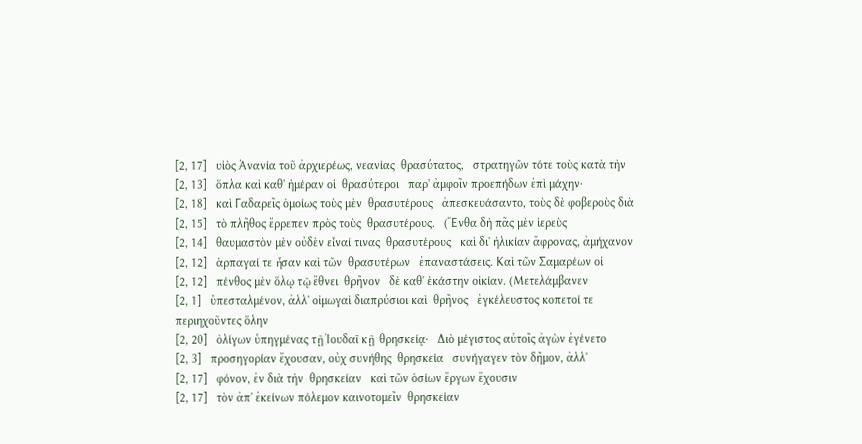[2, 17]   υἱὸς Ἀνανία τοῦ ἀρχιερέως, νεανίας  θρασύτατος,   στρατηγῶν τότε τοὺς κατὰ τὴν
[2, 13]   ὅπλα καὶ καθ' ἡμέραν οἱ  θρασύτεροι   παρ' ἀμφοῖν προεπήδων ἐπὶ μάχην·
[2, 18]   καὶ Γαδαρεῖς ὁμοίως τοὺς μὲν  θρασυτέρους   ἀπεσκευάσαντο, τοὺς δὲ φοβεροὺς διὰ
[2, 15]   τὸ πλῆθος ἔρρεπεν πρὸς τοὺς  θρασυτέρους.   (Ἔνθα δὴ πᾶς μὲν ἱερεὺς
[2, 14]   θαυμαστὸν μὲν οὐδὲν εἶναί τινας  θρασυτέρους   καὶ δι' ἡλικίαν ἄφρονας, ἀμήχανον
[2, 12]   ἁρπαγαί τε ἦσαν καὶ τῶν  θρασυτέρων   ἐπαναστάσεις. Καὶ τῶν Σαμαρέων οἱ
[2, 12]   πένθος μὲν ὅλῳ τῷ ἔθνει  θρῆνον   δὲ καθ' ἑκάστην οἰκίαν. (Μετελάμβανεν
[2, 1]   ὑπεσταλμένον, ἀλλ' οἰμωγαὶ διαπρύσιοι καὶ  θρῆνος   ἐγκέλευστος κοπετοί τε περιηχοῦντες ὅλην
[2, 20]   ὀλίγων ὑπηγμένας τῇ Ἰουδαῑ κῇ  θρησκείᾳ·   Διὸ μέγιστος αὐτοῖς ἀγὼν ἐγένετο
[2, 3]   προσηγορίαν ἔχουσαν, οὐχ συνήθης  θρησκεία   συνήγαγεν τὸν δῆμον, ἀλλ'
[2, 17]   φόνον, ἐν διὰ τὴν  θρησκείαν   καὶ τῶν ὁσίων ἔργων ἔχουσιν
[2, 17]   τὸν ἀπ' ἐκείνων πόλεμον καινοτομεῖν  θρησκείαν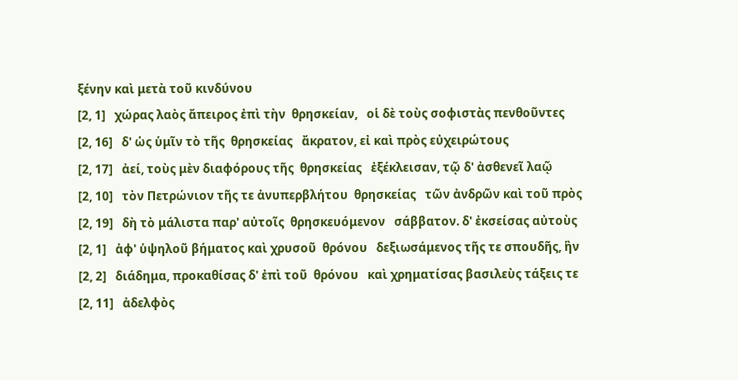ξένην καὶ μετὰ τοῦ κινδύνου
[2, 1]   χώρας λαὸς ἄπειρος ἐπὶ τὴν  θρησκείαν,   οἱ δὲ τοὺς σοφιστὰς πενθοῦντες
[2, 16]   δ' ὡς ὑμῖν τὸ τῆς  θρησκείας   ἄκρατον, εἰ καὶ πρὸς εὐχειρώτους
[2, 17]   ἀεί, τοὺς μὲν διαφόρους τῆς  θρησκείας   ἐξέκλεισαν, τῷ δ' ἀσθενεῖ λαῷ
[2, 10]   τὸν Πετρώνιον τῆς τε ἀνυπερβλήτου  θρησκείας   τῶν ἀνδρῶν καὶ τοῦ πρὸς
[2, 19]   δὴ τὸ μάλιστα παρ' αὐτοῖς  θρησκευόμενον   σάββατον. δ' ἐκσείσας αὐτοὺς
[2, 1]   ἀφ' ὑψηλοῦ βήματος καὶ χρυσοῦ  θρόνου   δεξιωσάμενος τῆς τε σπουδῆς, ἣν
[2, 2]   διάδημα, προκαθίσας δ' ἐπὶ τοῦ  θρόνου   καὶ χρηματίσας βασιλεὺς τάξεις τε
[2, 11]   ἀδελφὸς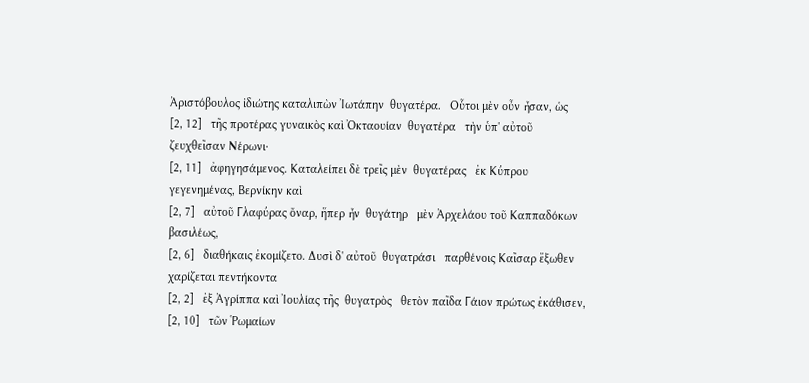Ἀριστόβουλος ἰδιώτης καταλιπὼν Ἰωτάπην  θυγατέρα.   Οὗτοι μὲν οὖν ἦσαν, ὡς
[2, 12]   τῆς προτέρας γυναικὸς καὶ Ὀκταουίαν  θυγατέρα   τὴν ὑπ' αὐτοῦ ζευχθεῖσαν Νέρωνι·
[2, 11]   ἀφηγησάμενος. Καταλείπει δὲ τρεῖς μὲν  θυγατέρας   ἐκ Κύπρου γεγενημένας, Βερνίκην καὶ
[2, 7]   αὐτοῦ Γλαφύρας ὄναρ, ἥπερ ἦν  θυγάτηρ   μὲν Ἀρχελάου τοῦ Καππαδόκων βασιλέως,
[2, 6]   διαθήκαις ἐκομίζετο. Δυσὶ δ' αὐτοῦ  θυγατράσι   παρθένοις Καῖσαρ ἔξωθεν χαρίζεται πεντήκοντα
[2, 2]   ἐξ Ἀγρίππα καὶ Ἰουλίας τῆς  θυγατρὸς   θετὸν παῖδα Γάιον πρώτως ἐκάθισεν,
[2, 10]   τῶν Ῥωμαίων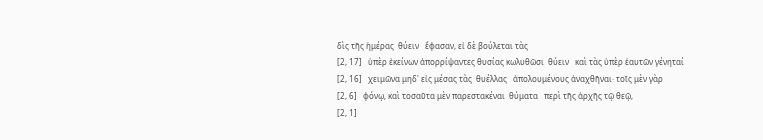δὶς τῆς ἡμέρας  θύειν   ἔφασαν, εἰ δὲ βούλεται τὰς
[2, 17]   ὑπὲρ ἐκείνων ἀπορρίψαντες θυσίας κωλυθῶσι  θύειν   καὶ τὰς ὑπὲρ ἑαυτῶν γένηταί
[2, 16]   χειμῶνα μηδ' εἰς μέσας τὰς  θυέλλας   ἀπολουμένους ἀναχθῆναι· τοῖς μὲν γὰρ
[2, 6]   φόνῳ, καὶ τοσαῦτα μὲν παρεστακέναι  θύματα   περὶ τῆς ἀρχῆς τῷ θεῷ,
[2, 1]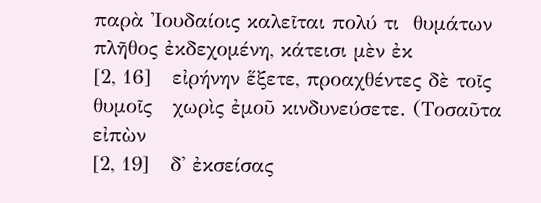παρὰ Ἰουδαίοις καλεῖται πολύ τι  θυμάτων   πλῆθος ἐκδεχομένη, κάτεισι μὲν ἐκ
[2, 16]   εἰρήνην ἕξετε, προαχθέντες δὲ τοῖς  θυμοῖς   χωρὶς ἐμοῦ κινδυνεύσετε. (Τοσαῦτα εἰπὼν
[2, 19]   δ' ἐκσείσας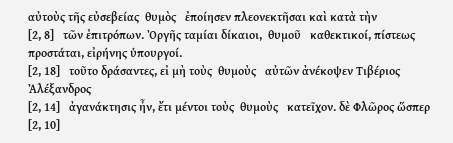αὐτοὺς τῆς εὐσεβείας  θυμὸς   ἐποίησεν πλεονεκτῆσαι καὶ κατὰ τὴν
[2, 8]   τῶν ἐπιτρόπων. Ὀργῆς ταμίαι δίκαιοι,  θυμοῦ   καθεκτικοί, πίστεως προστάται, εἰρήνης ὑπουργοί.
[2, 18]   τοῦτο δράσαντες, εἰ μὴ τοὺς  θυμοὺς   αὐτῶν ἀνέκοψεν Τιβέριος Ἀλέξανδρος
[2, 14]   ἀγανάκτησις ἦν, ἔτι μέντοι τοὺς  θυμοὺς   κατεῖχον. δὲ Φλῶρος ὥσπερ
[2, 10]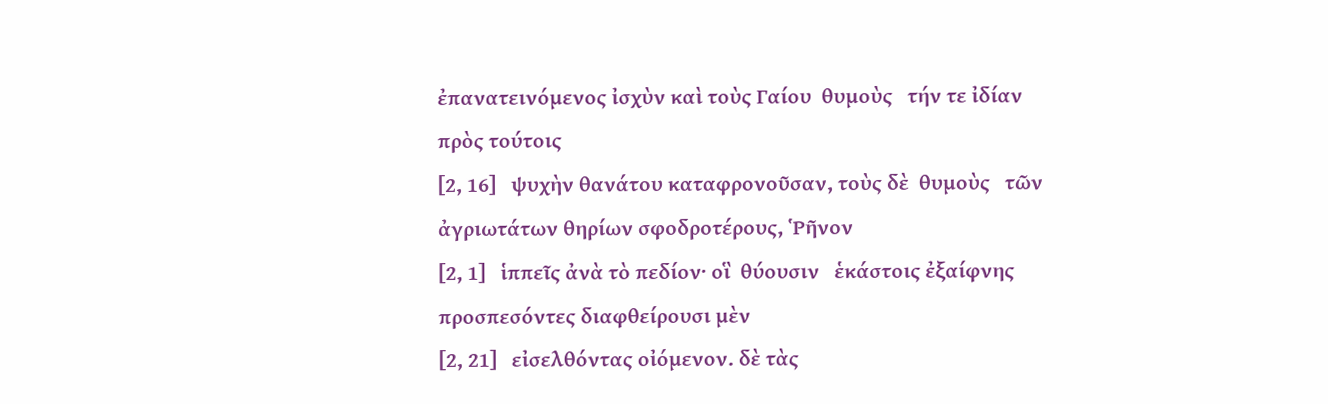ἐπανατεινόμενος ἰσχὺν καὶ τοὺς Γαίου  θυμοὺς   τήν τε ἰδίαν πρὸς τούτοις
[2, 16]   ψυχὴν θανάτου καταφρονοῦσαν, τοὺς δὲ  θυμοὺς   τῶν ἀγριωτάτων θηρίων σφοδροτέρους, Ῥῆνον
[2, 1]   ἱππεῖς ἀνὰ τὸ πεδίον· οἳ  θύουσιν   ἑκάστοις ἐξαίφνης προσπεσόντες διαφθείρουσι μὲν
[2, 21]   εἰσελθόντας οἰόμενον. δὲ τὰς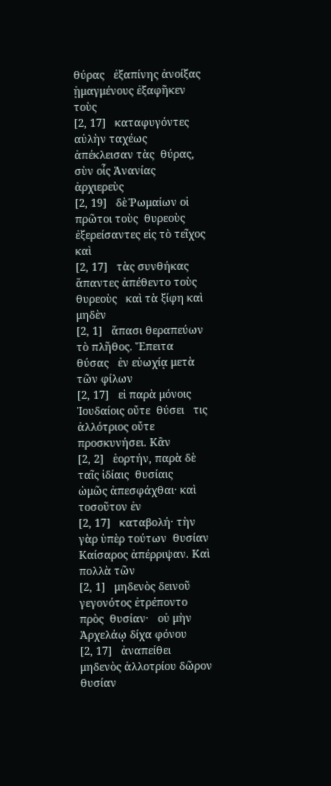θύρας   ἐξαπίνης ἀνοίξας ᾑμαγμένους ἐξαφῆκεν τοὺς
[2, 17]   καταφυγόντες αὐλὴν ταχέως ἀπέκλεισαν τὰς  θύρας,   σὺν οἷς Ἀνανίας ἀρχιερεὺς
[2, 19]   δὲ Ῥωμαίων οἱ πρῶτοι τοὺς  θυρεοὺς   ἐξερείσαντες εἰς τὸ τεῖχος καὶ
[2, 17]   τὰς συνθήκας ἅπαντες ἀπέθεντο τοὺς  θυρεοὺς   καὶ τὰ ξίφη καὶ μηδὲν
[2, 1]   ἅπασι θεραπεύων τὸ πλῆθος. Ἔπειτα  θύσας   ἐν εὐωχίᾳ μετὰ τῶν φίλων
[2, 17]   εἰ παρὰ μόνοις Ἰουδαίοις οὔτε  θύσει   τις ἀλλότριος οὔτε προσκυνήσει. Κἂν
[2, 2]   ἑορτήν, παρὰ δὲ ταῖς ἰδίαις  θυσίαις   ὠμῶς ἀπεσφάχθαι· καὶ τοσοῦτον ἐν
[2, 17]   καταβολή· τὴν γὰρ ὑπὲρ τούτων  θυσίαν   Καίσαρος ἀπέρριψαν. Καὶ πολλὰ τῶν
[2, 1]   μηδενὸς δεινοῦ γεγονότος ἐτρέποντο πρὸς  θυσίαν·   οὐ μὴν Ἀρχελάῳ δίχα φόνου
[2, 17]   ἀναπείθει μηδενὸς ἀλλοτρίου δῶρον  θυσίαν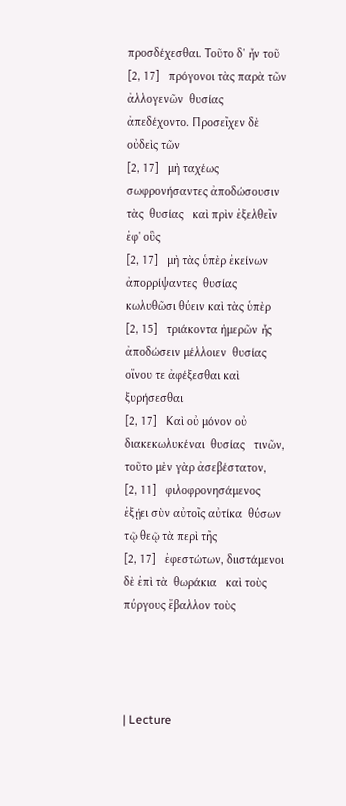προσδέχεσθαι. Τοῦτο δ' ἦν τοῦ
[2, 17]   πρόγονοι τὰς παρὰ τῶν ἀλλογενῶν  θυσίας   ἀπεδέχοντο. Προσεῖχεν δὲ οὐδεὶς τῶν
[2, 17]   μὴ ταχέως σωφρονήσαντες ἀποδώσουσιν τὰς  θυσίας   καὶ πρὶν ἐξελθεῖν ἐφ' οὓς
[2, 17]   μὴ τὰς ὑπὲρ ἐκείνων ἀπορρίψαντες  θυσίας   κωλυθῶσι θύειν καὶ τὰς ὑπὲρ
[2, 15]   τριάκοντα ἡμερῶν ἧς ἀποδώσειν μέλλοιεν  θυσίας   οἴνου τε ἀφέξεσθαι καὶ ξυρήσεσθαι
[2, 17]   Καὶ οὐ μόνον οὐ διακεκωλυκέναι  θυσίας   τινῶν, τοῦτο μὲν γὰρ ἀσεβέστατον,
[2, 11]   φιλοφρονησάμενος ἐξῄει σὺν αὐτοῖς αὐτίκα  θύσων   τῷ θεῷ τὰ περὶ τῆς
[2, 17]   ἐφεστώτων, διιστάμενοι δὲ ἐπὶ τὰ  θωράκια   καὶ τοὺς πύργους ἔβαλλον τοὺς




| Lecture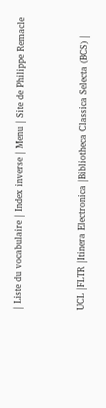| Liste du vocabulaire | Index inverse | Menu | Site de Philippe Remacle


UCL |FLTR |Itinera Electronica |Bibliotheca Classica Selecta (BCS) |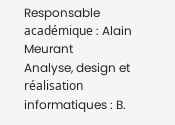Responsable académique : Alain Meurant
Analyse, design et réalisation informatiques : B.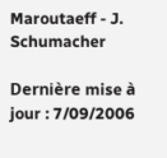Maroutaeff - J. Schumacher

Dernière mise à jour : 7/09/2006